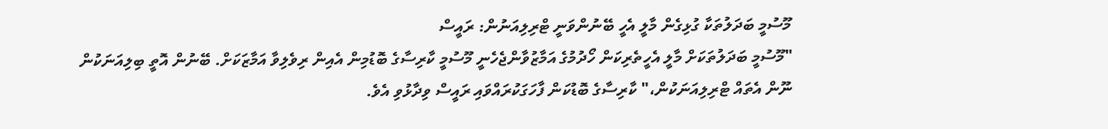މޫސުމީ ބަދަލުތަކާ ގުޅިގެން މާލީ އެހީ ބޭނުންވަނީ ޓްރިލިއަނުން: ރައީސް
"މޫސުމީ ބަދަލުތަކަށް މާލީ އެހީތެރިކަން ހޯދުމުގެ އަމާޒުވާންޖެހެނީ މޫސުމީ ކާރިސާގެ ބޮޑުމިން އެއިން ރިވެލިވާ އަމާޒަކަށް. ބޭނުން އޮތީ ބިލިއަނަކުން ނޫން އެތައް ޓްރިލިއަނަކުން،" ކާރިސާގެ ބޮޑުކަން ފާހަގަކުރައްވައި ރައީސް ވިދާޅުވި އެވެ.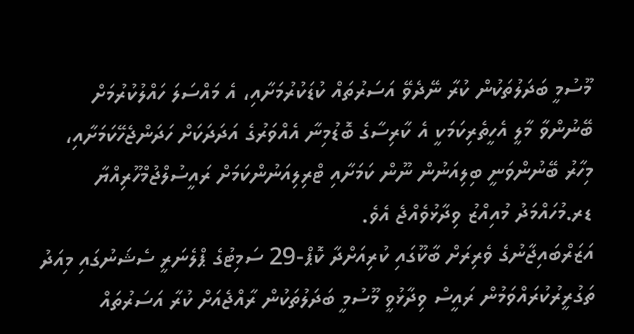މޫސުމީ ބަދަލުތަކުން ކުރާ ނޭދެވޭ އަސަރުތައް ކުޑަކުރުމަށާއި، އެ މައްސަލަ ހައްލުކުރުމަށް ބޭނުންވާ މާލީ އެހީތެރިކަމަކީ އެ ކާރިސާގެ ބޮޑުމިނާ އެއްވަރުގެ އަދަދަކަށް ހަދަންޖެހޭކަމަށާއި، މިހާރު ބޭނުންވަނީ ބިލިއަނުން ނޫން ކަމަށާއި ޓްރިލިއަނުންކަމަށް ރައީސުލްޖުމްހޫރިއްޔާ ޑރ.މުހައްމަދު މުއިއްޒު ވިދާޅުވެއްޖެ އެވެ.
އަޒަރްބައިޖާނުގެ ވެރިރަށް ބާކޫގައި ކުރިއަށްދާ ކޮޕް-29 ސަމިޓުގެ ޕްލެނަރީ ސެޝަނުގައި މިއަދު ތަގުރީރުކުރައްވަމުން ރައީސް ވިދާޅުވީ މޫސުމީ ބަދަލުތަކުން ރާއްޖެއަށް ކުރާ އަސަރުތައް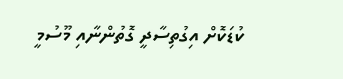ކުޑަކޮށް އިގުތިސާދީ ގޮތުންނާއި މޫސުމީ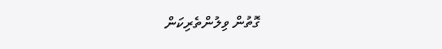ގޮތުން ވިލުންތެރިކަން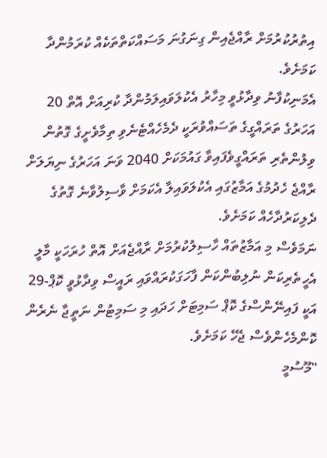އިތުރުކުރުމަށް ރާއްޖެއިން ގިނަގުނަ މަސައްކަތްތަކެއް ކުރަމުންދާ ކަމަށެވެ.
އެމަނިކުފާނު ވިދާޅުވީ މިހާރު އެކުލަވައިލަމުންދާ ކުރިއަށް އޮތް 20 އަހަރުގެ ތަރައްގީގެ ތަސައްވުރަކީ ދެމެހެއްޓެނެވި ތިމާވެށީގެ ގޮތުން ވިލުންތެރި ތަރައްގީވެފައިވާ ގައުމަކަށް 2040 ވަނަ އަހަރުގެ ނިޔަލަށް ރާއްޖެ ހެދުމުގެ އަމާޒުގައި އެކުލަވައިލާ އެކަމަށް ވާސިލުވާނެ ގޮތުގެ ދެލިކަރުދާހެއް ކަމަށެވެ.
ނަމަވެސް މި އަމާޒުތައް ހާސިލުކުރުމަށް ރާއްޖެއަށް އޮތް ހުރަހަކީ މާލީ އެހީތެރިކަން ނުލިބުންކަން ފާހަގަކުރައްވައި ރައީސް ވިދާޅުވީ ކޮޕް-29 އަކީ ފައިނޭންސްގެ ކޮޕް ސަމިޓަށް ހަދައި މި ސަމިޓުން ނަތީޖާ ނެރެން ކޮންމެހެންވެސް ޖެހޭ ކަމަށެވެ.
"މޫސުމީ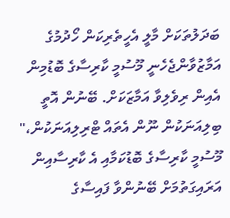ބަދަލުތަކަށް މާލީ އެހީތެރިކަން ހޯދުމުގެ އަމާޒުވާންޖެހެނީ މޫސުމީ ކާރިސާގެ ބޮޑުމިން އެއިން ރިވެލިވާ އަމާޒަކަށް. ބޭނުން އޮތީ ބިލިއަނަކުން ނޫން އެތައް ޓްރިލިއަނަކުން،" މޫސުމީ ކާރިސާގެ ބޮޑުކަމާއި އެ ކާރިސާއިން އަރައިގަތުމަށް ބޭނުންވާ ފައިސާގެ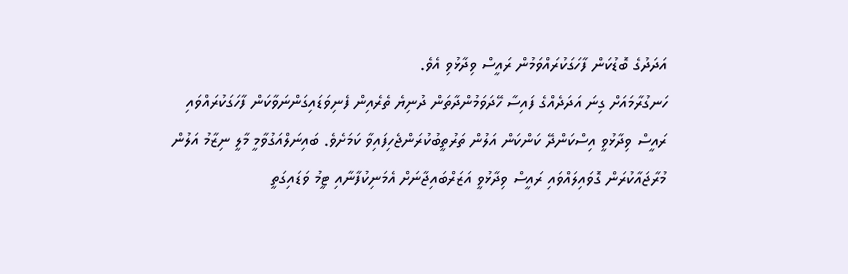އަދަދުގެ ބޮޑުކަން ފާހަގަކުރައްވަމުން ރައީސް ވިދާޅުވި އެވެ.
ހަނގުރާމައަށް ގިނަ އަދަދެއްގެ ފައިސާ ހޭދަވަމުންދާތަން ދުނިޔެ ތެރެއިން ފެނިވަޑައިގަންނަވާކަން ފާހަގަކުރައްވައި ރައީސް ވިދާޅުވީ އިސްކަންދޭ ކަންކަން އަލުން ތަރުތީބުކުރަންޖެހިފައިވާ ކަމަށެވެ. ބައިނަލްއަގުވާމީ މާލީ ނިޒާމު އަލުން މުރާޖައާކުރަން ގޮވައިލައްވައި ރައީސް ވިދާޅުވީ އަޒަރްބައިޖާނަށް އެމަނިކުފާނާއި ޓީމު ވަޑައިގަތީ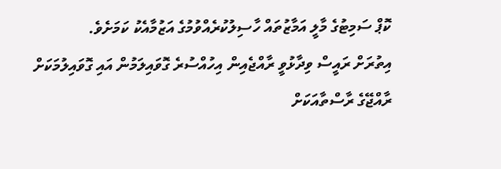ކޮޕް ސަމިޓުގެ މާލީ އަމާޒުތައް ހާސިލުކުރެއްވުމުގެ އަޒުމާއެކު ކަމަށެވެ.
އިތުރަށް ރައީސް ވިދާޅުވީ ރާއްޖެއިން އިހުއްސުރެ ގޮވައިލަމުން އައި ގޮވައިލުމަކަށް ރާއްޖޭގެ ރާސްތާއަކަށް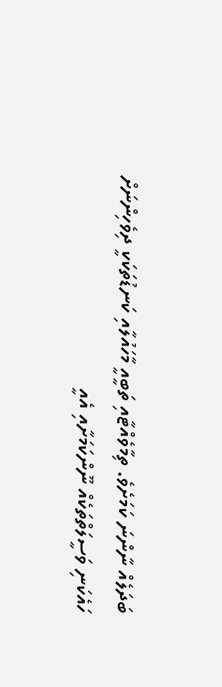ބަދަލެއް ނާންނަ ކަމަށެވެ. ތިމާވެއްޓާއި ތަބީއީ މާހައުލާއި ކަނޑުތަކަކީ ދިވެހިންނަށް ހައެކަނި ވަސީލަތްތަކެއް ނޫންކަމަށާއި އެއީ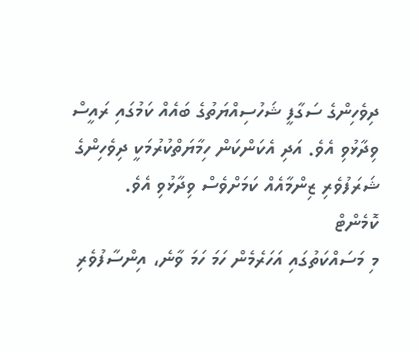ދިވެހިންގެ ސަގާފީ ޝަހުސިއްޔަތުގެ ބައެއް ކަމުގައި ރައީސް ވިދާޅުވި އެވެ. އަދި އެކަންކަން ހިމާޔަތްކުރުމަކީ ދިވެހިންގެ ޝަރަފުވެރި ޒިންމާއެއް ކަމަށްވެސް ވިދާޅުވި އެވެ.
ކޮމެންޓް
މި މަސައްކަތުގައި އަހަރެމެން ހަމަ ހަމަ ވާނެ، އިންސާފުވެރި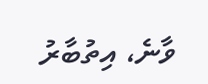ވާނެ، އިތުބާރު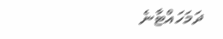ދަމަހައްޓާނެ